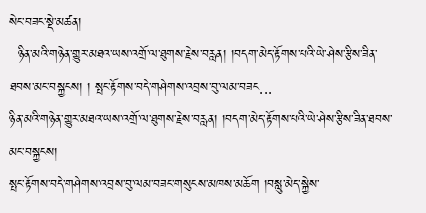སེང་བཟང་སྡེ་མཚན།
  ཉིན་མའི་གཉེན་གྱུར་མཐའ་ཡས་འགྲོ་ལ་ཐུགས་རྗེས་བརླན། །བདག་མེད་རྟོགས་པའི་ཡེ་ཤེས་རྩིས་ཟིན་ཐབས་མང་བསྐྱངས། ། སྤང་རྟོགས་བདེ་གཤེགས་འབྲས་བུ་ལམ་བཟང...
ཉིན་མའི་གཉེན་གྱུར་མཐའ་ཡས་འགྲོ་ལ་ཐུགས་རྗེས་བརླན། །བདག་མེད་རྟོགས་པའི་ཡེ་ཤེས་རྩིས་ཟིན་ཐབས་མང་བསྐྱངས།
སྤང་རྟོགས་བདེ་གཤེགས་འབྲས་བུ་ལམ་བཟང་གསུངས་མཁས་མཆོག །བསླུ་མེད་སྐྱེས་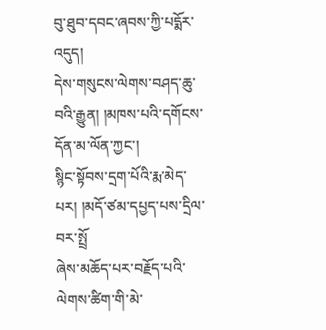བུ་ཐུབ་དབང་ཞབས་ཀྱི་པདྨོར་འདུད།
དེས་གསུངས་ལེགས་བཤད་ཆུ་བའི་རྒྱུན། །མཁས་པའི་དགོངས་དོན་མ་ལོན་ཀྱང་།
སྙིང་སྟོབས་དྲག་པོའི་རྨ་མེད་པར། །མདོ་ཙམ་དཔྱད་པས་དྲིལ་བར་སྤྲོ
ཞེས་མཆོད་པར་བརྗོད་པའི་ལེགས་ཚིག་གི་མེ་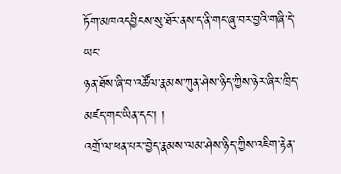ཏོག་མཁའདབྱིངས་སུ་ཐོར་ནས་ད་ནི་གང་ཞུ་བར་བྱའི་གཞི་དེ་ཡང་
ཉན་ཐོས་ཞི་བ་འཚོལ་རྣམས་ཀུན་ཤེས་ཉིད་ཀྱིས་ཉེར་ཞིར་ཁྲིད་མཛད་གང་ཡིན་དང་། །
འགྲོ་ལ་ཕན་པར་་བྱེད་རྣམས་ལམ་ཤེས་ཉིད་ཀྱིས་འཇིག་རྟེན་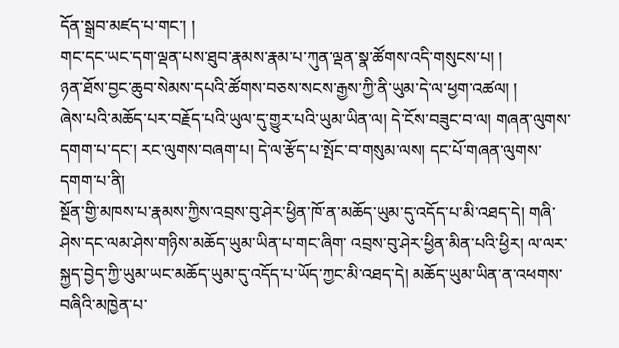དོན་སྒྲབ་མཛད་པ་གང་། །
གང་དང་ཡང་དག་ལྡན་པས་ཐུབ་རྣམས་རྣམ་པ་ཀུན་ལྡན་སྣ་ཚོགས་འདི་གསུངས་པ། །
ཉན་ཐོས་བྱང་ཆུབ་སེམས་དཔའི་ཚོགས་བཅས་སངས་རྒྱས་ཀྱི་ནི་ཡུམ་དེ་ལ་ཕྱག་འཚལ། །
ཞེས་པའི་མཆོད་པར་བརྗོད་པའི་ཡུལ་དུ་གྱུར་པའི་ཡུམ་ཡིན་ལ། དེ་ངོས་བཟུང་བ་ལ། གཞན་ལུགས་དགག་པ་དང་། རང་ལུགས་བཞག་པ། དེ་ལ་རྩོད་པ་སྤོང་བ་གསུམ་ལས། དང་པོ་གཞན་ལུགས་དགག་པ་ནི།
སྔོན་གྱི་མཁས་པ་རྣམས་ཀྱིས་འབྲས་བུ་ཤེར་ཕྱིན་ཁོ་ན་མཆོད་ཡུམ་དུ་འདོད་པ་མི་འཐད་དེ། གཞི་ཤེས་དང་ལམ་ཤེས་གཉིས་མཆོད་ཡུམ་ཡིན་པ་གང་ཞིག་ འབྲས་བུ་ཤེར་ཕྱིན་མིན་པའི་ཕྱིར། ལ་ལར་སྐྱད་བྱེད་ཀྱི་ཡུམ་ཡང་མཆོད་ཡུམ་དུ་འདོད་པ་ཡོད་ཀྱང་མི་འཐད་དེ། མཆོད་ཡུམ་ཡིན་ན་འཕགས་བཞིའི་མཁྱེན་པ་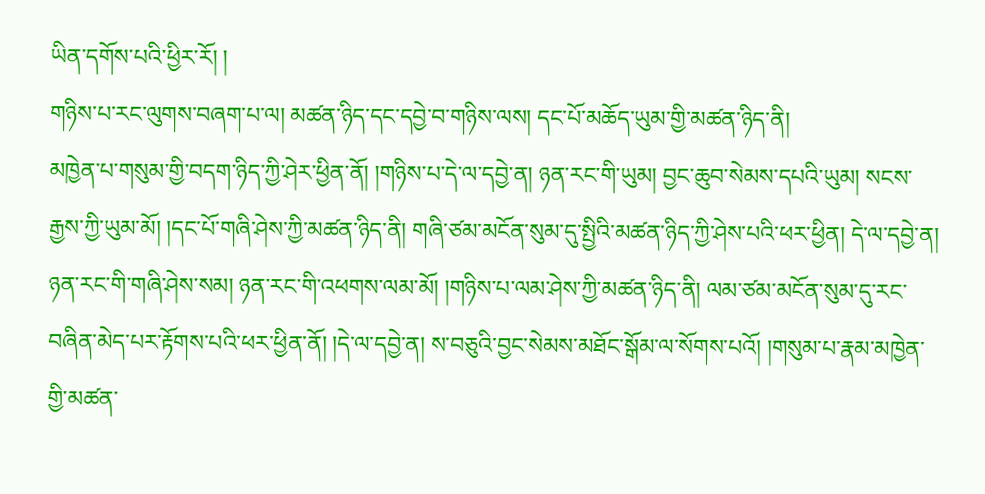ཡིན་དགོས་པའི་ཕྱིར་རོ། །
གཉིས་པ་རང་ལུགས་བཞག་པ་ལ། མཚན་ཉིད་དང་དབྱེ་བ་གཉིས་ལས། དང་པོ་མཆོད་ཡུམ་གྱི་མཚན་ཉིད་ནི།
མཁྱེན་པ་གསུམ་གྱི་བདག་ཉིད་ཀྱི་ཤེར་ཕྱིན་ནོ། །གཉིས་པ་དེ་ལ་དབྱེ་ན། ཉན་རང་གི་ཡུམ། བྱང་ཆུབ་སེམས་དཔའི་ཡུམ། སངས་རྒྱས་ཀྱི་ཡུམ་མོ། །དང་པོ་གཞི་ཤེས་ཀྱི་མཚན་ཉིད་ནི། གཞི་ཙམ་མངོན་སུམ་དུ་སྤྱིའི་མཚན་ཉིད་ཀྱི་ཤེས་པའི་ཕར་ཕྱིན། དེ་ལ་དབྱེ་ན། ཉན་རང་གི་གཞི་ཤེས་སམ། ཉན་རང་གི་འཕགས་ལམ་མོ། །གཉིས་པ་ལམ་ཤེས་ཀྱི་མཚན་ཉིད་ནི། ལམ་ཙམ་མངོན་སུམ་དུ་རང་བཞིན་མེད་པར་རྟོགས་པའི་ཕར་ཕྱིན་ནོ། །དེ་ལ་དབྱེ་ན། ས་བཅུའི་བྱང་སེམས་མཐོང་སྒོམ་ལ་སོགས་པའོ། །གསུམ་པ་རྣམ་མཁྱེན་གྱི་མཚན་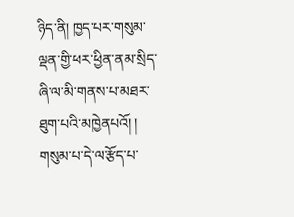ཉིད་ནི། ཁྱད་པར་གསུམ་ལྡན་གྱི་ཕར་ཕྱིན་ནམ་སྲིད་ཞི་ལ་མི་གནས་པ་མཐར་ཐུག་པའི་མཁྱེནཔའོ། །
གསུམ་པ་དེ་ལ་རྩོད་པ་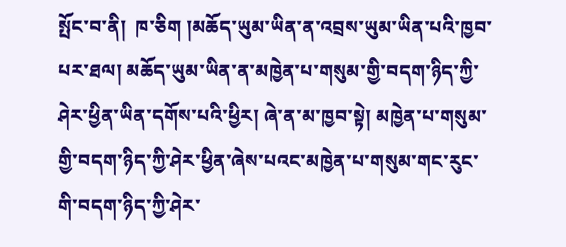སྤོང་བ་ནི།  ཁ་ཅིག །མཆོད་ཡུམ་ཡིན་ན་འབྲས་ཡུམ་ཡིན་པའི་ཁྱབ་པར་ཐལ། མཆོད་ཡུམ་ཡིན་ན་མཁྱེན་པ་གསུམ་གྱི་བདག་ཉིད་ཀྱི་ཤེར་ཕྱིན་ཡིན་དགོས་པའི་ཕྱིར། ཞེ་ན་མ་ཁྱབ་སྟེ། མཁྱེན་པ་གསུམ་གྱི་བདག་ཉིད་ཀྱི་ཤེར་ཕྱིན་ཞེས་པའང་མཁྱེན་པ་གསུམ་གང་རུང་གི་བདག་ཉིད་ཀྱི་ཤེར་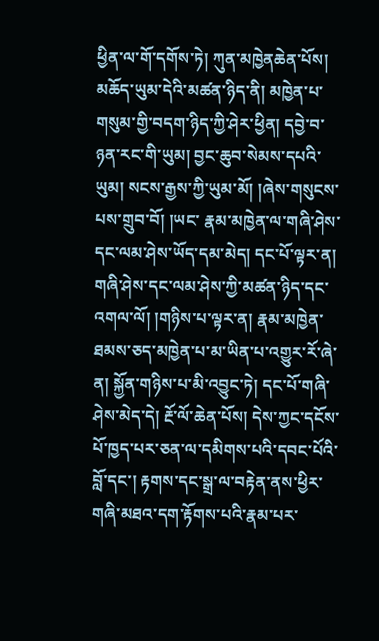ཕྱིན་ལ་གོ་དགོས་ཏེ། ཀུན་མཁྱེནཆེན་པོས། མཆོད་ཡུམ་དེའི་མཚན་ཉིད་ནི། མཁྱེན་པ་གསུམ་གྱི་བདག་ཉིད་ཀྱི་ཤེར་ཕྱིན། དབྱེ་བ་ཉན་རང་གི་ཡུམ། བྱང་ཆུབ་སེམས་དཔའི་ཡུམ། སངས་རྒྱས་ཀྱི་ཡུམ་མོ། །ཞེས་གསུངས་པས་གྲུབ་བོ། །ཡང་ རྣམ་མཁྱེན་ལ་གཞི་ཤེས་དང་ལམ་ཤེས་ཡོད་དམ་མེད། དང་པོ་ལྟར་ན། གཞི་ཤེས་དང་ལམ་ཤེས་ཀྱི་མཚན་ཉིད་དང་འགལ་ལོ། །གཉིས་པ་ལྟར་ན། རྣམ་མཁྱེན་ཐམས་ཅད་མཁྱེན་པ་མ་ཡིན་པ་འགྱུར་རོ་ཞེ་ན། སྐྱོན་གཉིས་པ་མི་འབྱུང་ཏེ། དང་པོ་གཞི་ཤེས་མེད་དེ། རྔོ་ལོ་ཆེན་པོས། དེས་ཀྱང་དངོས་པོ་ཁྱད་པར་ཅན་ལ་དམིགས་པའི་དབང་པོའི་བློ་དང་། རྟགས་དང་སྒྲ་ལ་བརྟེན་ནས་ཕྱིར་གཞི་མཐའ་དག་རྟོགས་པའི་རྣམ་པར་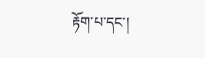རྟོག་པ་དང་།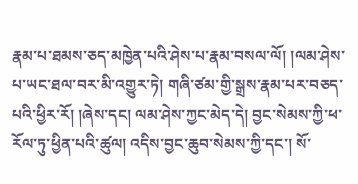རྣམ་པ་ཐམས་ཅད་མཁྱེན་པའི་ཤེས་པ་རྣམ་བསལ་ལོ། །ལམ་ཤེས་པ་ཡང་ཐལ་བར་མི་འགྱུར་ཏེ། གཞི་ཙམ་གྱི་སྒྲས་རྣམ་པར་བཅད་པའི་ཕྱིར་རོ། །ཞེས་དང། ལམ་ཤེས་ཀྱང་མེད་དེ། བྱང་སེམས་ཀྱི་ཕ་རོལ་ཏུ་ཕྱིན་པའི་ཚུལ། འདིས་བྱང་ཆུབ་སེམས་ཀྱི་དང་། སོ་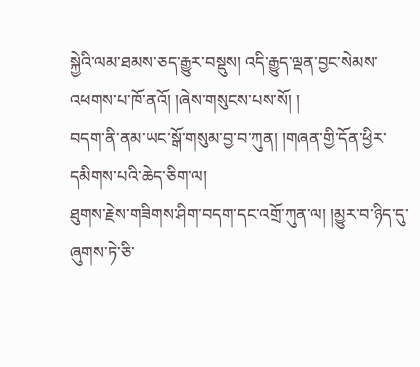སྐྱེའི་ལམ་ཐམས་ཅད་རྒྱུར་བསྡུས། འདི་རྒྱུད་ལྡན་བྱང་སེམས་འཕགས་པ་ཁོ་ནའོ། །ཞེས་གསུངས་པས་སོ། །
བདག་ནི་ནམ་ཡང་སྒོ་གསུམ་བྱ་བ་ཀུན། །གཞན་གྱི་དོན་ཕྱིར་དམིགས་པའི་ཆེད་ཅིག་ལ།
ཐུགས་རྗེས་གཟིགས་ཤིག་བདག་དང་འགྲོ་ཀུན་ལ། །མྱུར་བ་ཉིད་དུ་ཞུགས་ཏེ་ཅི་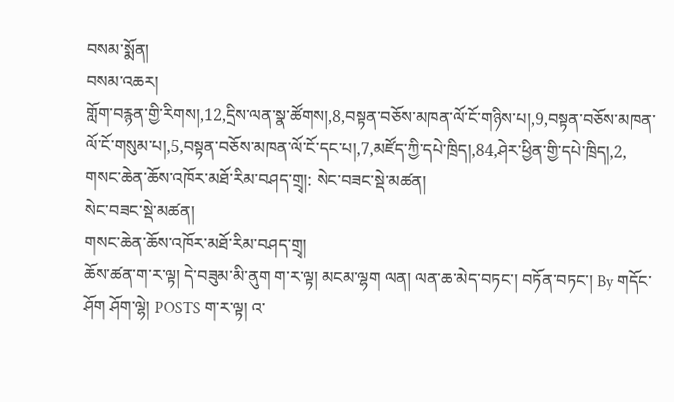བསམ་སྨོན།
བསམ་འཆར།
གློག་བརྙན་གྱི་རིགས།,12,དྲིས་ལན་སྣ་ཚོགས།,8,བསྟན་བཅོས་མཁན་ལོ་ངོ་གཉིས་པ།,9,བསྟན་བཅོས་མཁན་ལོ་ངོ་གསུམ་པ།,5,བསྟན་བཅོས་མཁན་ལོ་ངོ་དང་པ།,7,མཛོད་ཀྱི་དཔེ་ཁྲིད།,84,ཤེར་ཕྱིན་གྱི་དཔེ་ཁྲིད།,2,
གསང་ཆེན་ཆོས་འཁོར་མཐོ་རིམ་བཤད་གྲྭ།: སེང་བཟང་སྡེ་མཚན།
སེང་བཟང་སྡེ་མཚན།
གསང་ཆེན་ཆོས་འཁོར་མཐོ་རིམ་བཤད་གྲྭ།
ཆོས་ཚན་ག་ར་ལྟ། དེ་བཟུམ་མི་ནུག ག་ར་ལྟ། མངམ་ལྷག ལན། ལན་ཆ་མེད་བཏང་། བཏོན་བཏང་། By གདོང་ཤོག ཤོག་ལྷེ། POSTS ག་ར་ལྟ། འ་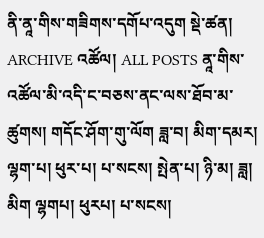ནི་ནཱ་གིས་གཟིགས་དགོཔ་འདུག སྡེ་ཚན། ARCHIVE འཚོལ། ALL POSTS ནཱ་གིས་འཚོལ་མི་འདི་ང་བཅས་ནང་ལས་ཐོབ་མ་ཚུགས། གདོང་ཤོག་གུ་ལོག ཟླ་བ། མིག་དམར། ལྷག་པ། ཕུར་པ། པ་སངས། སྤེན་པ། ཉི་མ། ཟླ། མིག ལྷགཔ། ཕུརཔ། པ་སངས།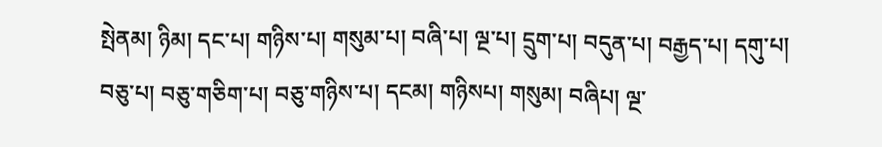སྤེནམ། ཉིམ། དང་པ། གཉིས་པ། གསུམ་པ། བཞི་པ། ལྔ་པ། དྲུག་པ། བདུན་པ། བརྒྱད་པ། དགུ་པ། བཅུ་པ། བཅུ་གཅིག་པ། བཅུ་གཉིས་པ། དངམ། གཉིསཔ། གསུམ། བཞིཔ། ལྔ་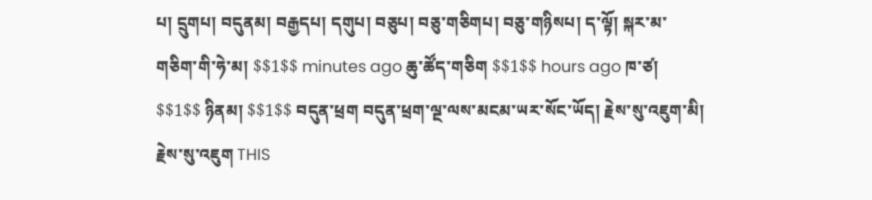པ། དྲུགཔ། བདུནམ། བརྒྱདཔ། དགུཔ། བཅུཔ། བཅུ་གཅིགཔ། བཅུ་གཉིསཔ། ད་ལྟོ། སྐར་མ་གཅིག་གི་ཧེ་མ། $$1$$ minutes ago ཆུ་ཚོད་གཅིག $$1$$ hours ago ཁ་ཙ། $$1$$ ཉིནམ། $$1$$ བདུན་ཕྲག བདུན་ཕྲག་ལྔ་ལས་མངམ་ཡར་སོང་ཡོད། རྗེས་སུ་འཇུག་མི། རྗེས་སུ་འཇུག THIS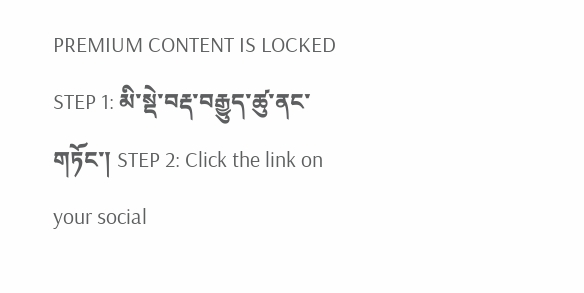PREMIUM CONTENT IS LOCKED STEP 1: མི་སྡེ་བརྡ་བརྒྱུད་ཚུ་ནང་གཏོང་། STEP 2: Click the link on your social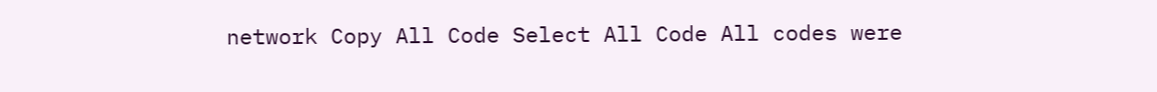network Copy All Code Select All Code All codes were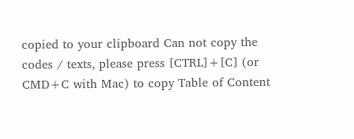copied to your clipboard Can not copy the codes / texts, please press [CTRL]+[C] (or CMD+C with Mac) to copy Table of Content